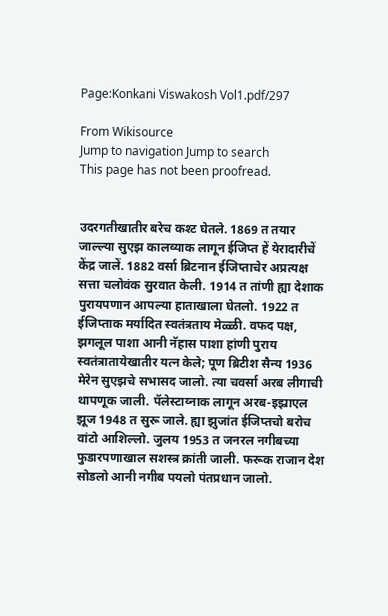Page:Konkani Viswakosh Vol1.pdf/297

From Wikisource
Jump to navigation Jump to search
This page has not been proofread.


उदरगतीखातीर बरेच कश्ट घेतले. 1869 त तयार जाल्ल्या सुएझ कालव्याक लागून ईजिप्त हें येरादारीचें केंद्र जालें. 1882 वर्सा ब्रिटनान ईजिप्ताचेर अप्रत्यक्ष सत्ता चलोवंक सुरवात केली. 1914 त तांणी ह्या देशाक पुरायपणान आपल्या हाताखाला घेतलो. 1922 त ईजिप्ताक मर्यादित स्वतंत्रताय मेळ्ळी. वफद पक्ष, झगलूल पाशा आनी नॅहास पाशा हांणी पुराय स्वतंत्रातायेखातीर यत्न केले; पूण ब्रिटीश सैन्य 1936 मेरेन सुएझचे सभासद जालो. त्या चवर्सा अरब लीगाची थापणूक जाली. पॅलेस्टाय्नाक लागून अरब-इझ्राएल झूज 1948 त सुरू जाले. ह्या झुजांत ईजिप्तचो बरोच वांटो आशिल्लो. जुलय 1953 त जनरल नगीबच्या फुडारपणाखाल सशस्त्र क्रांती जाली. फरूक राजान देश सोडलो आनी नगीब पयलो पंतप्रधान जालो.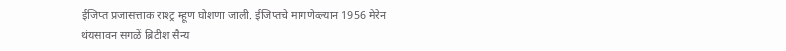ईजिप्त प्रजासत्ताक राश्ट्र म्हूण घोशणा जाली. ईजिप्तचे मागणेव्ल्यान 1956 मेरेन थंयसावन सगळें ब्रिटीश सैन्य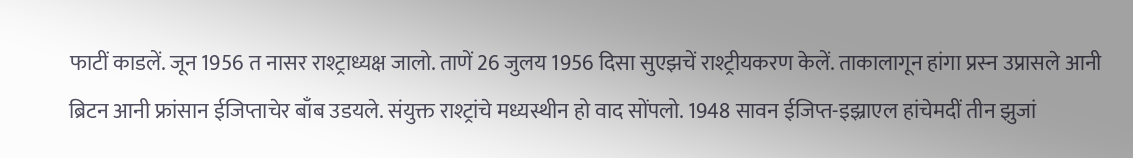फाटीं काडलें. जून 1956 त नासर राश्ट्राध्यक्ष जालो. ताणें 26 जुलय 1956 दिसा सुएझचें राश्ट्रीयकरण केलें. ताकालागून हांगा प्रस्न उप्रासले आनी ब्रिटन आनी फ्रांसान ईजिप्ताचेर बाँब उडयले. संयुक्त राश्ट्रांचे मध्यस्थीन हो वाद सोंपलो. 1948 सावन ईजिप्त-इझ्राएल हांचेमदीं तीन झुजां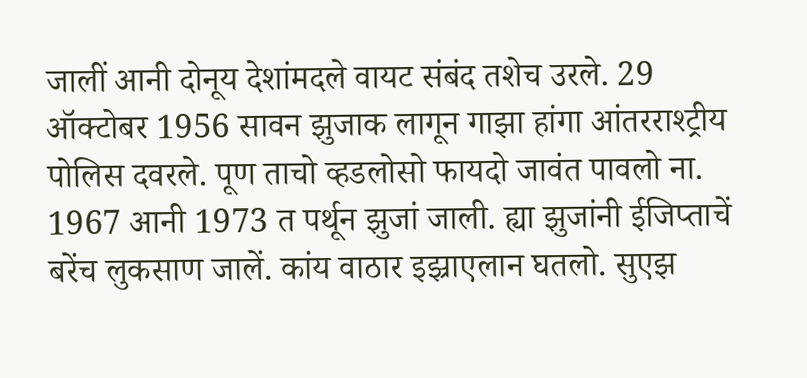जालीं आनी दोनूय देशांमदले वायट संबंद तशेच उरले. 29 ऑक्टोबर 1956 सावन झुजाक लागून गाझा हांगा आंतरराश्ट्रीय पोलिस दवरले. पूण ताचो व्हडलोसो फायदो जावंत पावलो ना. 1967 आनी 1973 त पर्थून झुजां जाली. ह्या झुजांनी ईजिप्ताचें बरेंच लुकसाण जालें. कांय वाठार इझ्राएलान घतलो. सुएझ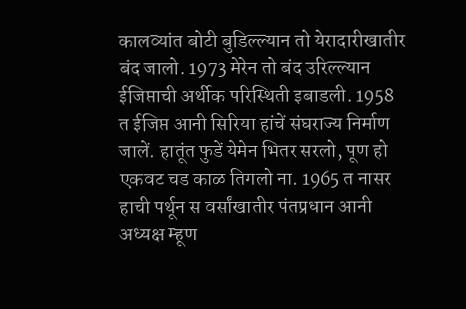कालव्यांत बोटी बुडिल्ल्यान तो येरादारीखातीर बंद जालो. 1973 मेरेन तो बंद उरिल्ल्यान ईजिप्ताची अर्थीक परिस्थिती इबाडली. 1958 त ईजिप्त आनी सिरिया हांचें संघराज्य निर्माण जालें. हातूंत फुडें येमेन भितर सरलो, पूण हो एकवट चड काळ तिगलो ना. 1965 त नासर हाची पर्थून स वर्सांखातीर पंतप्रधान आनी अध्यक्ष म्हूण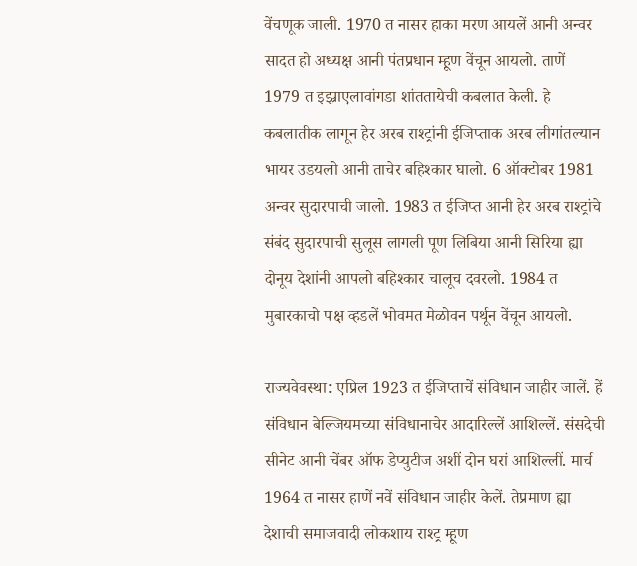वेंचणूक जाली. 1970 त नासर हाका मरण आयलें आनी अन्वर सादत हो अध्यक्ष आनी पंतप्रधान म्हूण वेंचून आयलो. ताणें 1979 त इझ्राएलावांगडा शांततायेची कबलात केली. हे कबलातीक लागून हेर अरब राश्ट्रांनी ईजिप्ताक अरब लीगांतल्यान भायर उडयलो आनी ताचेर बहिश्कार घालो. 6 ऑक्टोबर 1981 अन्वर सुदारपाची जालो. 1983 त ईजिप्त आनी हेर अरब राश्ट्रांचे संबंद सुदारपाची सुलूस लागली पूण लिबिया आनी सिरिया ह्या दोनूय देशांनी आपलो बहिश्कार चालूच दवरलो. 1984 त मुबारकाचो पक्ष व्हडलें भोवमत मेळोवन पर्थून वेंचून आयलो.

राज्यवेवस्था: एप्रिल 1923 त ईजिप्ताचें संविधान जाहीर जालें. हें संविधान बेल्जियमच्या संविधानाचेर आदारिल्लें आशिल्लें. संसदेची सीनेट आनी चेंबर ऑफ डेप्युटीज अशीं दोन घरां आशिल्लीं. मार्च 1964 त नासर हाणें नवें संविधान जाहीर केलें. तेप्रमाण ह्या देशाची समाजवादी लोकशाय राश्ट्र म्हूण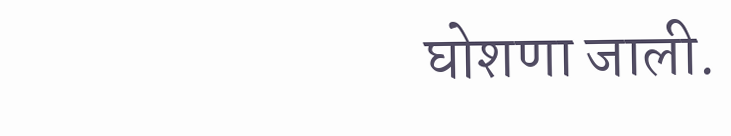घोशणा जाली.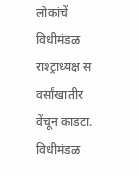लोकांचें विधीमंडळ राश्ट्राध्यक्ष स वर्सांखातीर वेंचून काडटा. विधीमंडळ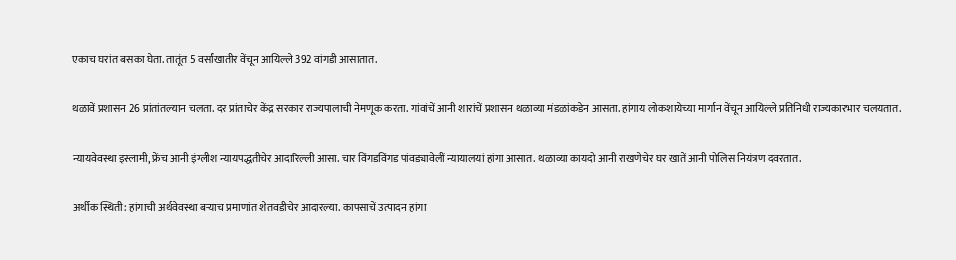एकाच घरांत बसका घेता. तातूंत 5 वर्सांखातीर वेंचून आयिल्ले 392 वांगडी आसातात.

थळावें प्रशासन 26 प्रांतांतल्यान चलता. दर प्रांताचेर केंद्र सरकार राज्यपालाची नेमणूक करता. गांवांचें आनी शारांचें प्रशासन थळाव्या मंडळांकडेन आसता. हांगाय लोकशायेच्या मार्गान वेंचून आयिल्ले प्रतिनिधी राज्यकारभार चलयतात.

न्यायवेवस्था इस्लामी, फ्रेंच आनी इंग्लीश न्यायपद्धतीचेर आदारिल्ली आसा. चार विंगडविंगड पांवड्यावेलीं न्यायालयां हांगा आसात. थळाव्या कायदो आनी राखणेचेर घर खातें आनी पोलिस नियंत्रण दवरतात.

अर्थीक स्थिती: हांगाची अर्थवेवस्था बऱ्याच प्रमाणांत शेतवडीचेर आदारल्या. कापसाचें उत्पादन हांगा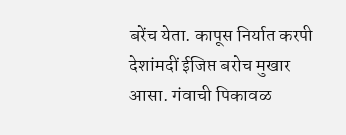बरेंच येता. कापूस निर्यात करपी देशांमदीं ईजिप्त बरोच मुखार आसा. गंवाची पिकावळ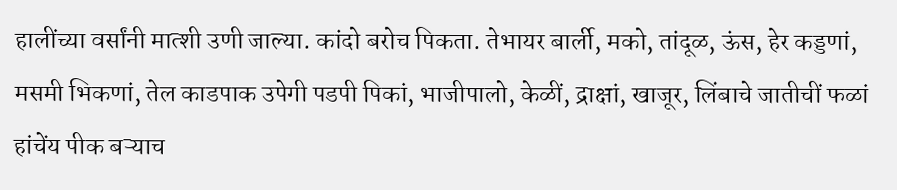हालींच्या वर्सांनी मात्शी उणी जाल्या. कांदो बरोच पिकता. तेभायर बार्ली, मको, तांदूळ, ऊंस, हेर कड्डणां, मसमी भिकणां, तेल काडपाक उपेगी पडपी पिकां, भाजीपालो, केळीं, द्राक्षां, खाजूर, लिंबाचे जातीचीं फळां हांचेंय पीक बऱ्याच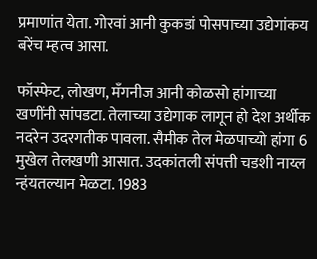प्रमाणांत येता. गोरवां आनी कुकडां पोसपाच्या उद्येगांकय बरेंच म्हत्व आसा.

फॉस्फेट, लोखण, मँगनीज आनी कोळसो हांगाच्या खणींनी सांपडटा. तेलाच्या उद्येगाक लागून हो देश अर्थीक नदरेन उदरगतीक पावला. सैमीक तेल मेळपाच्यो हांगा 6 मुखेल तेलखणी आसात. उदकांतली संपत्ती चडशी नाय्ल न्हंयतल्यान मेळटा. 1983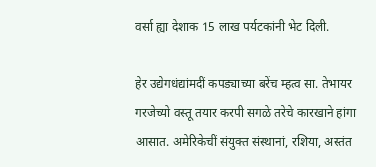वर्सा ह्या देशाक 15 लाख पर्यटकांनी भेट दिली.

हेर उद्येगधंद्यांमदीं कपड्याच्या बरेंच म्हत्व सा. तेभायर गरजेच्यो वस्तू तयार करपी सगळे तरेचे कारखाने हांगा आसात. अमेरिकेचीं संयुक्त संस्थानां, रशिया, अस्तंत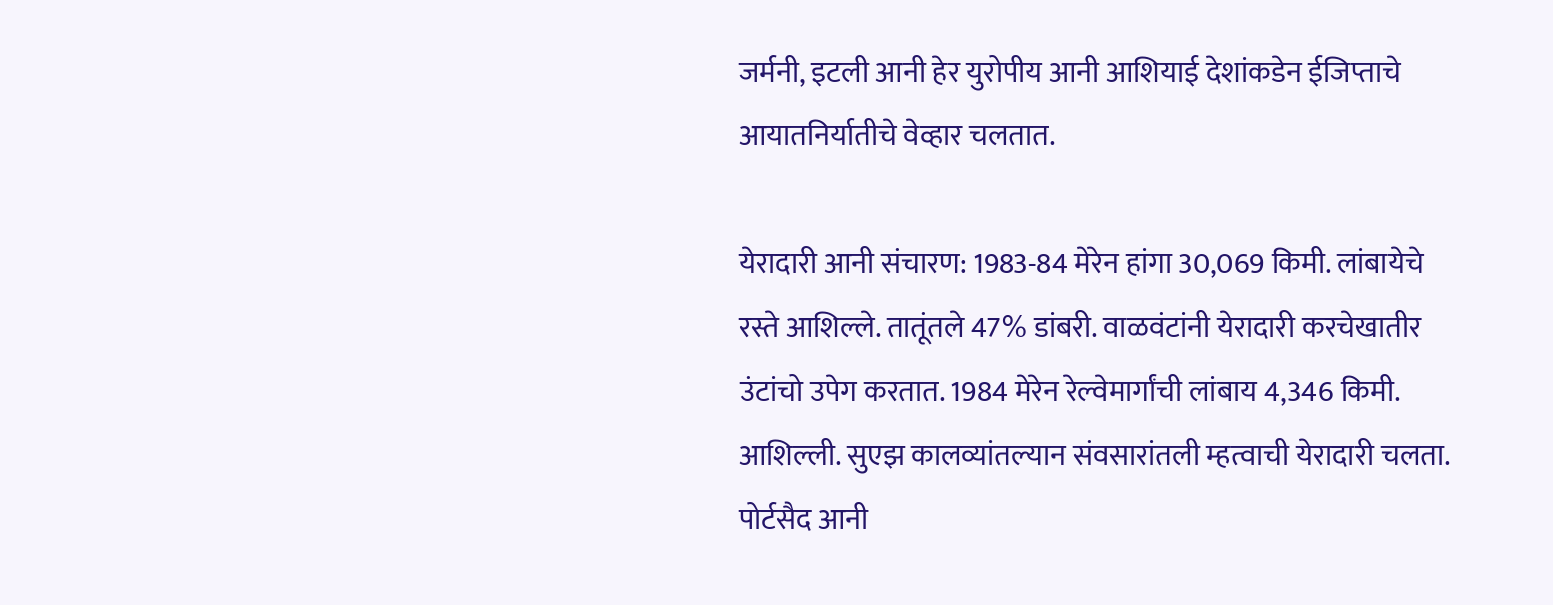जर्मनी, इटली आनी हेर युरोपीय आनी आशियाई देशांकडेन ईजिप्ताचे आयातनिर्यातीचे वेव्हार चलतात.

येरादारी आनी संचारण: 1983-84 मेरेन हांगा 30,069 किमी. लांबायेचे रस्ते आशिल्ले. तातूंतले 47% डांबरी. वाळवंटांनी येरादारी करचेखातीर उंटांचो उपेग करतात. 1984 मेरेन रेल्वेमार्गांची लांबाय 4,346 किमी. आशिल्ली. सुएझ कालव्यांतल्यान संवसारांतली म्हत्वाची येरादारी चलता. पोर्टसैद आनी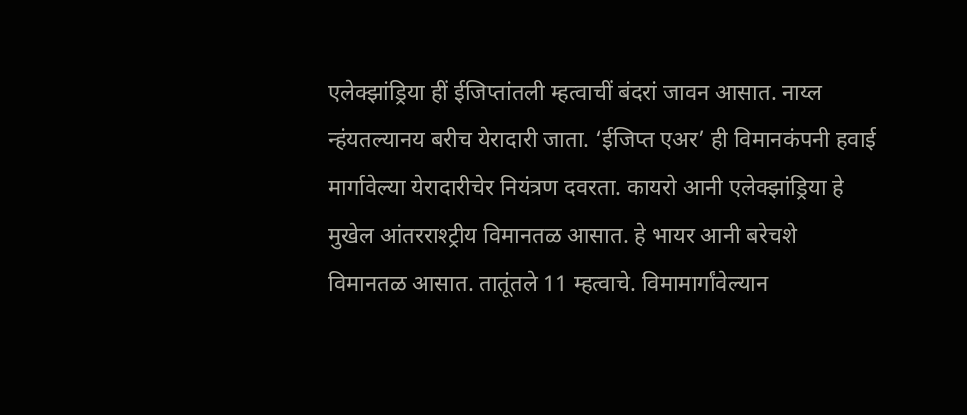एलेक्झांड्रिया हीं ईजिप्तांतली म्हत्वाचीं बंदरां जावन आसात. नाय्ल न्हंयतल्यानय बरीच येरादारी जाता. ‘ईजिप्त एअर’ ही विमानकंपनी हवाई मार्गावेल्या येरादारीचेर नियंत्रण दवरता. कायरो आनी एलेक्झांड्रिया हे मुखेल आंतरराश्ट्रीय विमानतळ आसात. हे भायर आनी बरेचशे विमानतळ आसात. तातूंतले 11 म्हत्वाचे. विमामार्गांवेल्यान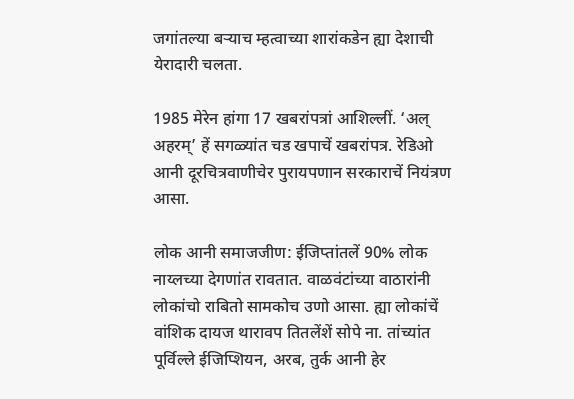जगांतल्या बऱ्याच म्हत्वाच्या शारांकडेन ह्या देशाची येरादारी चलता.

1985 मेरेन हांगा 17 खबरांपत्रां आशिल्लीं. ‘अल् अहरम्’ हें सगळ्यांत चड खपाचें खबरांपत्र. रेडिओ आनी दूरचित्रवाणीचेर पुरायपणान सरकाराचें नियंत्रण आसा.

लोक आनी समाजजीण: ईजिप्तांतलें 90% लोक नाय्लच्या देगणांत रावतात. वाळवंटांच्या वाठारांनी लोकांचो राबितो सामकोच उणो आसा. ह्या लोकांचें वांशिक दायज थारावप तितलेंशें सोपे ना. तांच्यांत पूर्विल्ले ईजिप्शियन, अरब, तुर्क आनी हेर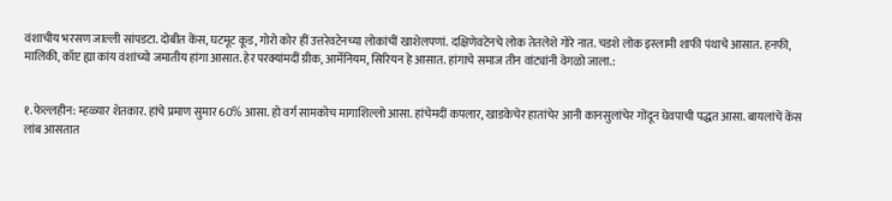वंशाचीय भरसण जाल्ली सांपडटा. दोबीत केंस, घटमूट कूड, गोरो कोर हीं उत्तरेवटेनच्या लोकांचीं खाशेलपणां. दक्षिणेवटेनचे लोक तेतलेशे गोरे नात. चडशे लोक इस्लामी शाफी पंथाचे आसात. हनफी, मालिकी, कॉप्ट ह्या कांय वंशांच्यो जमातीय हांगा आसात. हेर परक्यांमदीं ग्रीक, आर्मेनियम, सिरियन हे आसात. हांगाचे समाज तीन वांट्यांनी वेगळो जाला.:


१.फेल्लहीन: म्हळ्यार शेतकार. हांचे प्रमाण सुमार 60% आसा. हो वर्ग सामकोच मागाशिल्लो आसा. हांचेमदीं कपलार, खाडकेचेर हातांचेर आनी कानसुलांचेर गोंदून घेवपाची पद्धत आसा. बायलांचें केंस लांब आसतात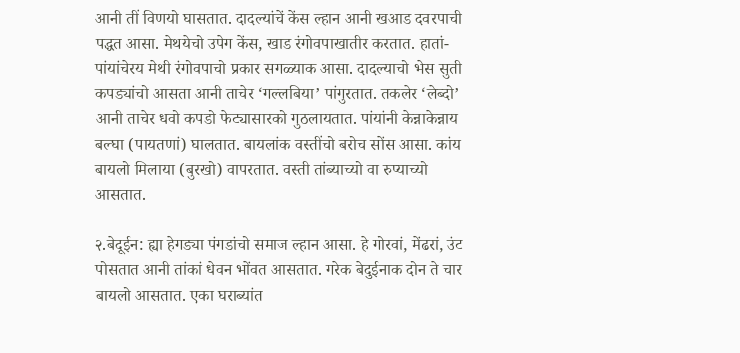आनी तीं विणयो घासतात. दादल्यांचें केंस ल्हान आनी खआड दवरपाची पद्धत आसा. मेथयेचो उपेग केंस, खाड रंगोवपाखातीर करतात. हातां-पांयांचेरय मेथी रंगोवपाचो प्रकार सगळ्याक आसा. दादल्याचो भेस सुती कपड्यांचो आसता आनी ताचेर ‘गल्लबिया’ पांगुरतात. तकलेर ‘लेब्दो’ आनी ताचेर धवो कपडो फेट्यासारको गुठलायतात. पांयांनी केन्नाकेन्नाय बल्घा (पायतणां) घालतात. बायलांक वस्तींचो बरोच सोंस आसा. कांय बायलो मिलाया (बुरखो) वापरतात. वस्ती तांब्याच्यो वा रुप्याच्यो आसतात.

२.बेदूईन: ह्या हेगड्या पंगडांचो समाज ल्हान आसा. हे गोरवां, मेंढरां, उंट पोसतात आनी तांकां धेवन भोंवत आसतात. गरेक बेदुईनाक दोन ते चार बायलो आसतात. एका घराब्यांत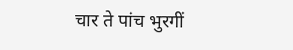चार ते पांच भुरगीं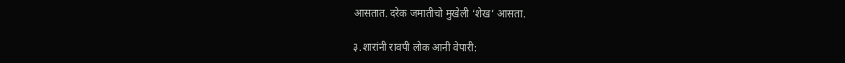आसतात. दरेक जमातीचो मुखेली ‘शेख’ आसता.

३.शारांनी रावपी लोक आनी वेपारी: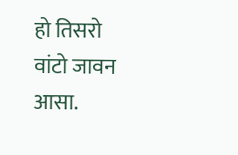हो तिसरो वांटो जावन आसा.